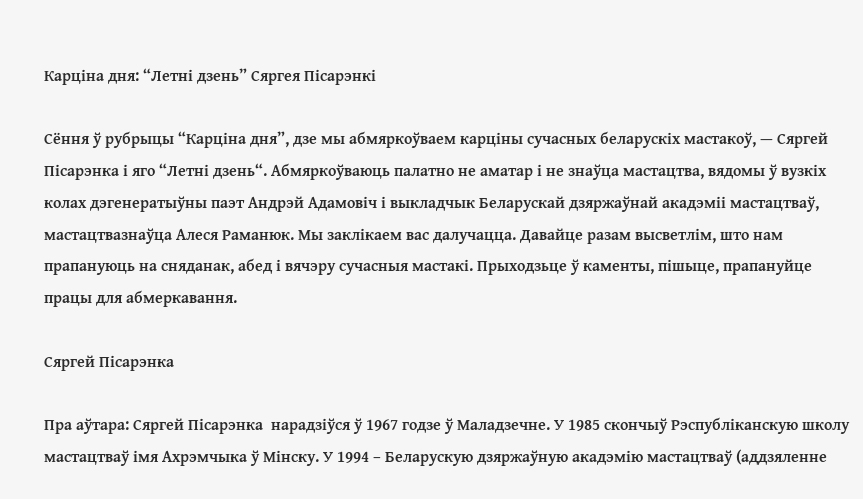Карціна дня: “Летні дзень” Сяргея Пісарэнкі

Сёння ў рубрыцы “Карціна дня”, дзе мы абмяркоўваем карціны сучасных беларускіх мастакоў, — Сяргей Пісарэнка і яго “Летні дзень“. Абмяркоўваюць палатно не аматар і не знаўца мастацтва, вядомы ў вузкіх колах дэгенератыўны паэт Андрэй Адамовіч і выкладчык Беларускай дзяржаўнай акадэміі мастацтваў, мастацтвазнаўца Алеся Раманюк. Мы заклікаем вас далучацца. Давайце разам высветлім, што нам прапануюць на сняданак, абед і вячэру сучасныя мастакі. Прыходзьце ў каменты, пішыце, прапануйце працы для абмеркавання.

Сяргей Пісарэнка

Пра аўтара: Сяргей Пісарэнка  нарадзіўся ў 1967 годзе ў Маладзечне. У 1985 скончыў Рэспубліканскую школу мастацтваў імя Ахрэмчыка ў Мінску. У 1994 – Беларускую дзяржаўную акадэмію мастацтваў (аддзяленне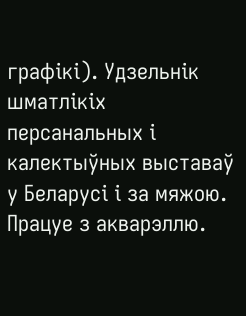графікі). Удзельнік шматлікіх персанальных і калектыўных выставаў у Беларусі і за мяжою. Працуе з акварэллю.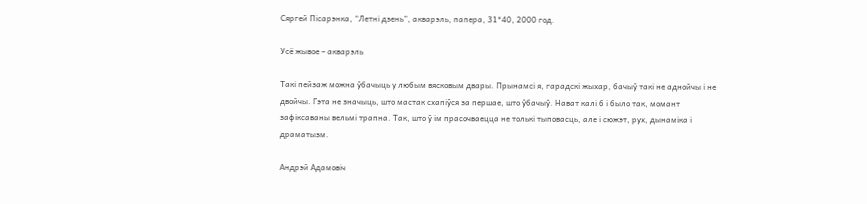Сяргей Пісарэнка, “Летні дзень”, акварэль, папера, 31*40, 2000 год.

Усё жывое – акварэль

Такі пейзаж можна ўбачыць у любым вясковым двары. Прынамсі я, гарадскі жыхар, бачыў такі не аднойчы і не двойчы. Гэта не значыць, што мастак схапіўся за першае, што ўбачыў. Нават калі б і было так, момант зафіксаваны вельмі трапна. Так, што ў ім прасочваецца не толькі тыповасць, але і сюжэт, рух, дынаміка і драматызм.

Андрэй Адамовіч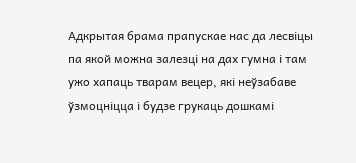Адкрытая брама прапускае нас да лесвіцы па якой можна залезці на дах гумна і там ужо хапаць тварам вецер, які неўзабаве ўзмоцніцца і будзе грукаць дошкамі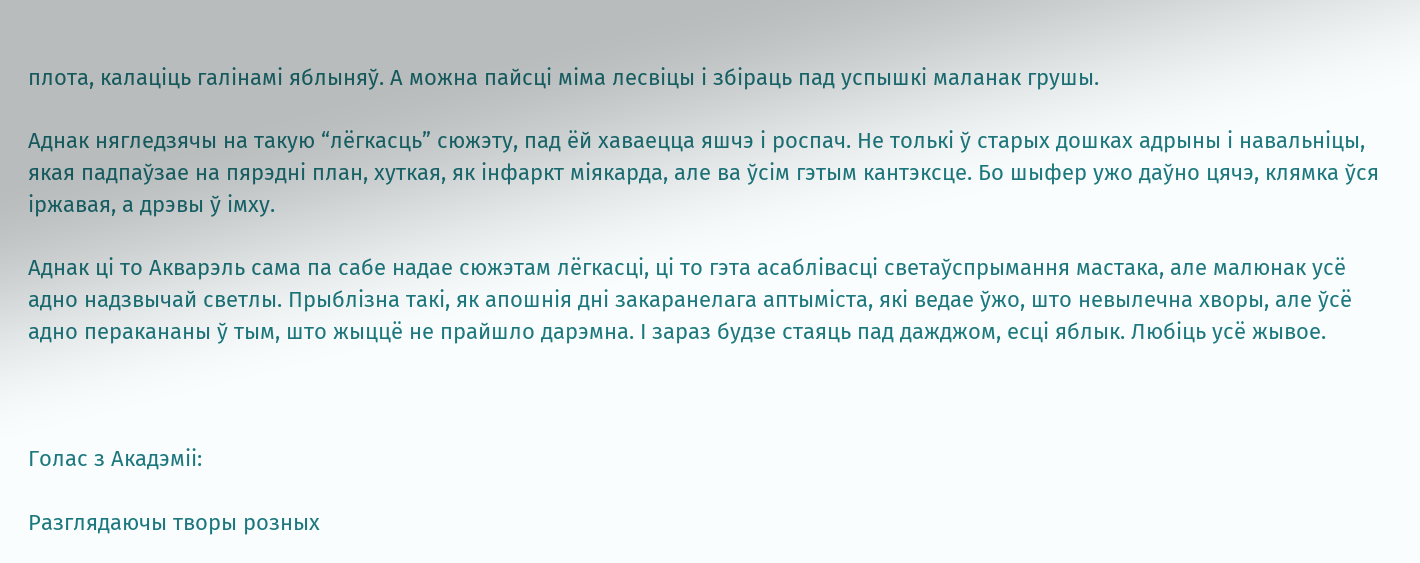плота, калаціць галінамі яблыняў. А можна пайсці міма лесвіцы і збіраць пад успышкі маланак грушы.

Аднак нягледзячы на такую “лёгкасць” сюжэту, пад ёй хаваецца яшчэ і роспач. Не толькі ў старых дошках адрыны і навальніцы, якая падпаўзае на пярэдні план, хуткая, як інфаркт міякарда, але ва ўсім гэтым кантэксце. Бо шыфер ужо даўно цячэ, клямка ўся іржавая, а дрэвы ў імху.

Аднак ці то Акварэль сама па сабе надае сюжэтам лёгкасці, ці то гэта асаблівасці светаўспрымання мастака, але малюнак усё адно надзвычай светлы. Прыблізна такі, як апошнія дні закаранелага аптыміста, які ведае ўжо, што невылечна хворы, але ўсё адно перакананы ў тым, што жыццё не прайшло дарэмна. І зараз будзе стаяць пад дажджом, есці яблык. Любіць усё жывое.



Голас з Акадэміі:

Разглядаючы творы розных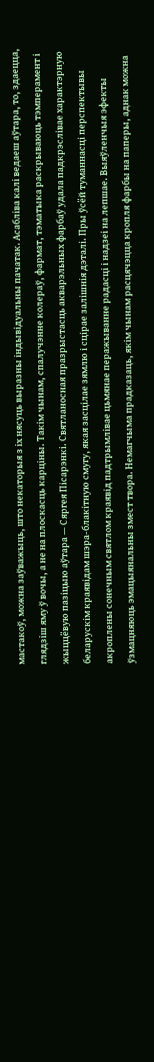мастакоў, можна заўважыць, што некаторыя з іх нясуць выразны індывідуальны пачатак. Асабліва калі ведаеш аўтара, то, здаецца, глядзіш яму ў вочы, а не на плоскасць карціны. Такім чынам, спалучэнне колераў, фармат, тэматыка раскрываюць тэмперамент і жыццёвую пазіцыю аўтара — Cяргея Пісарэнкі. Святланосная празрыстасць акварэльных фарбаў удала падкрэслівае характэрную беларускім краявідам шэра-блакітную смугу, якая засцілае зямлю і сцірае залішнія дэталі. Пры ўсёй туманнасці перспектывы акроплены сонечным святлом краявід падтрымлівае цьмянае перажыванне радасці і надзеі на лепшае. Выяўленчыя эфекты ўзмацняюць эмацыянальны змест твора. Немагчыма прадказаць, якім чынам расцячэцца кропля фарбы на паперы, аднак можна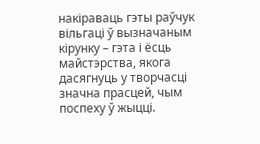накіраваць гэты раўчук вільгаці ў вызначаным кірунку – гэта і ёсць майстэрства, якога дасягнуць у творчасці значна прасцей, чым поспеху ў жыцці.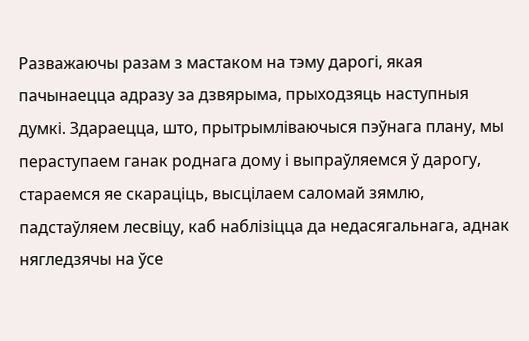Разважаючы разам з мастаком на тэму дарогі, якая пачынаецца адразу за дзвярыма, прыходзяць наступныя думкі. Здараецца, што, прытрымліваючыся пэўнага плану, мы пераступаем ганак роднага дому і выпраўляемся ў дарогу, стараемся яе скараціць, высцілаем саломай зямлю, падстаўляем лесвіцу, каб наблізіцца да недасягальнага, аднак нягледзячы на ўсе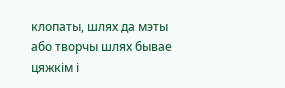клопаты, шлях да мэты або творчы шлях бывае цяжкім і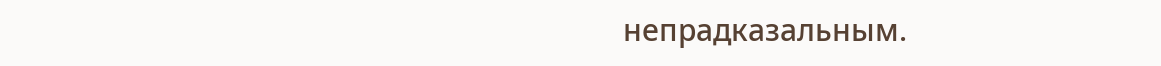непрадказальным.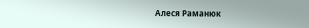Алеся Раманюк